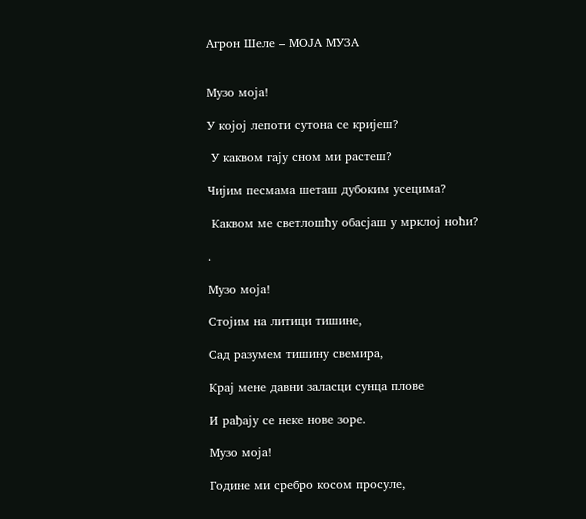Агрон Шеле – МОЈА МУЗА


Музо моја!

У којој лепоти сутона се кријеш?

 У каквом гају сном ми растеш?

Чијим песмама шеташ дубоким усецима?

 Каквом ме светлошћу обасјаш у мрклој ноћи?

.

Музо моја!

Стојим на литици тишине,

Сад разумем тишину свемира,

Крај мене давни заласци сунца плове

И рађају се неке нове зоре.

Музо моја!

Године ми сребро косом просуле,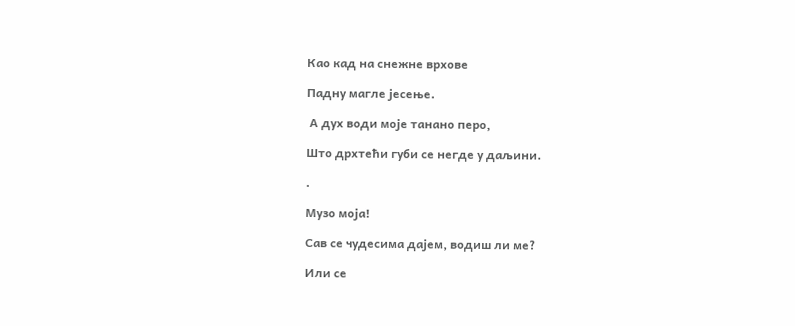Као кад на снежне врхове

Падну магле јесење.

 А дух води моје танано перо,

Што дрхтећи губи се негде у даљини.

.

Музо моја!

Сав се чудесима дајем, водиш ли ме?

Или се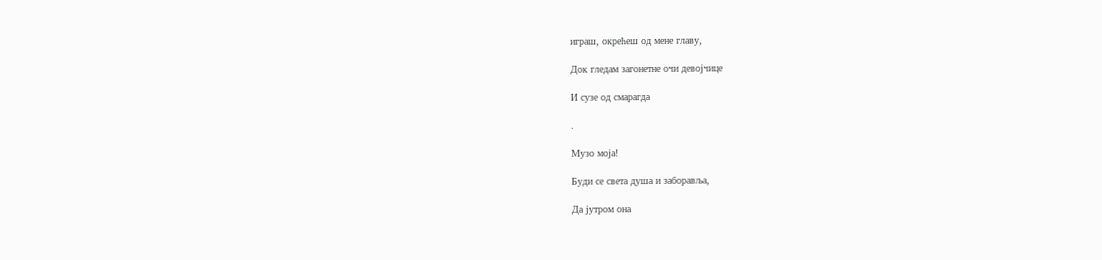играш, окрећеш од мене главу,

Док гледам загонетне очи девојчице

И сузе од смарагда

.

Музо моја!

Буди се света душа и заборавља,

Да јутром она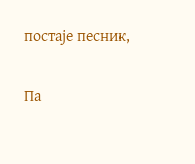постаје песник,

Па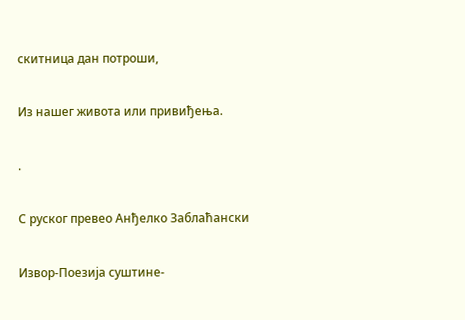скитница дан потроши,

Из нашег живота или привиђења.

.

С руског превео Анђелко Заблаћански

Извор-Поезија суштине-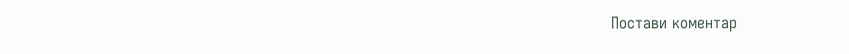Постави коментар